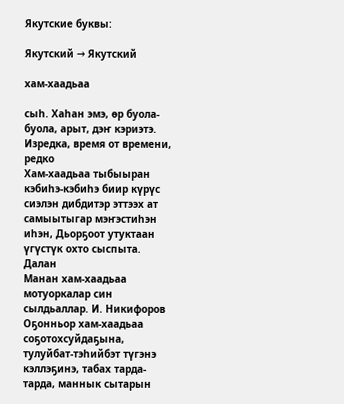Якутские буквы:

Якутский → Якутский

хам-хаадьаа

сыһ. Хаһан эмэ, өр буола-буола, арыт, дэҥ кэриэтэ. Изредка, время от времени, редко
Хам-хаадьаа тыбыыран кэбиһэ-кэбиһэ биир күрүс сиэлэн дибдитэр эттээх ат самыытыгар мэҥэстиһэн иһэн, Дьорҕоот утуктаан үгүстүк охто сыспыта. Далан
Манан хам-хаадьаа мотуоркалар син сылдьаллар. И. Никифоров
Оҕонньор хам-хаадьаа соҕотохсуйдаҕына, тулуйбат-тэһийбэт түгэнэ кэллэҕинэ, табах тарда-тарда, маннык сытарын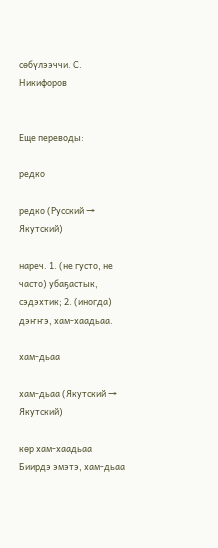сөбүлээччи. С. Никифоров


Еще переводы:

редко

редко (Русский → Якутский)

нареч. 1. (не густо, не часто) убаҕастык, сэдэхтик; 2. (иногда) дэҥҥэ, хам-хаадьаа.

хам-дьаа

хам-дьаа (Якутский → Якутский)

көр хам-хаадьаа
Биирдэ эмэтэ, хам-дьаа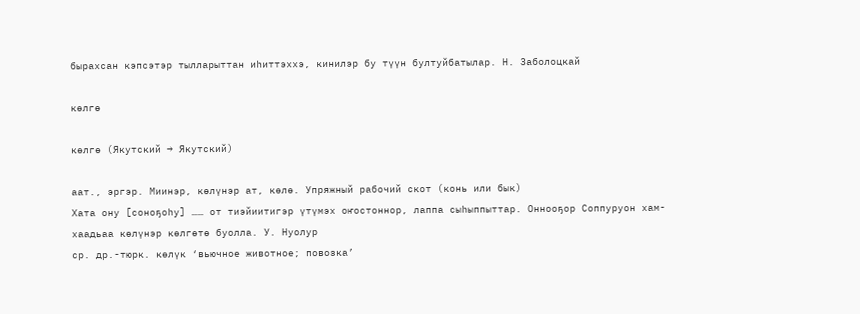бырахсан кэпсэтэр тылларыттан иһиттэххэ, кинилэр бу түүн бултуйбатылар. Н. Заболоцкай

көлгө

көлгө (Якутский → Якутский)

аат., эргэр. Миинэр, көлүнэр ат, көлө. Упряжный рабочий скот (конь или бык)
Хата ону [соноҕоһу] …… от тиэйиитигэр үтүмэх оҥостоннор, лаппа сыһыппыттар. Оннооҕор Соппуруон хам-хаадьаа көлүнэр көлгөтө буолла. У. Нуолур
ср. др.-тюрк. көлүк ‘вьючное животное; повозка’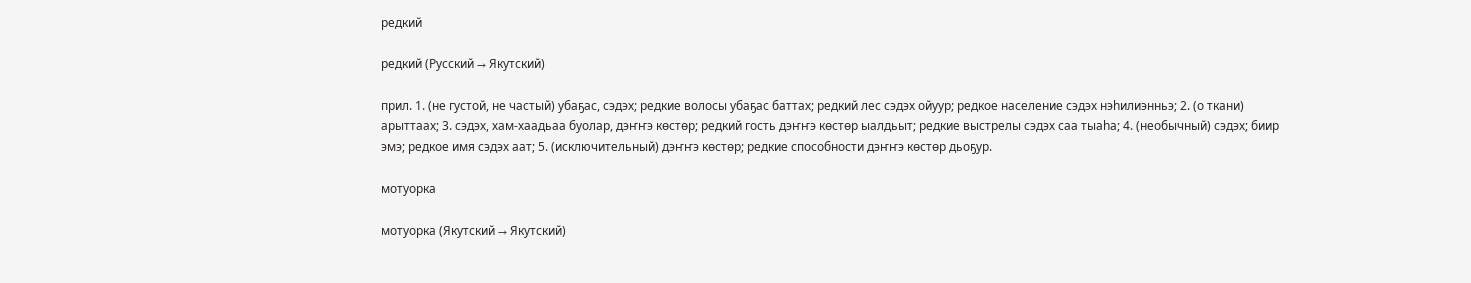редкий

редкий (Русский → Якутский)

прил. 1. (не густой, не частый) убаҕас, сэдэх; редкие волосы убаҕас баттах; редкий лес сэдэх ойуур; редкое население сэдэх нэһилиэнньэ; 2. (о ткани) арыттаах; 3. сэдэх, хам-хаадьаа буолар, дэҥҥэ көстөр; редкий гость дэҥҥэ көстөр ыалдьыт; редкие выстрелы сэдэх саа тыаһа; 4. (необычный) сэдэх; биир эмэ; редкое имя сэдэх аат; 5. (исключительный) дэҥҥэ көстөр; редкие способности дэҥҥэ көстөр дьоҕур.

мотуорка

мотуорка (Якутский → Якутский)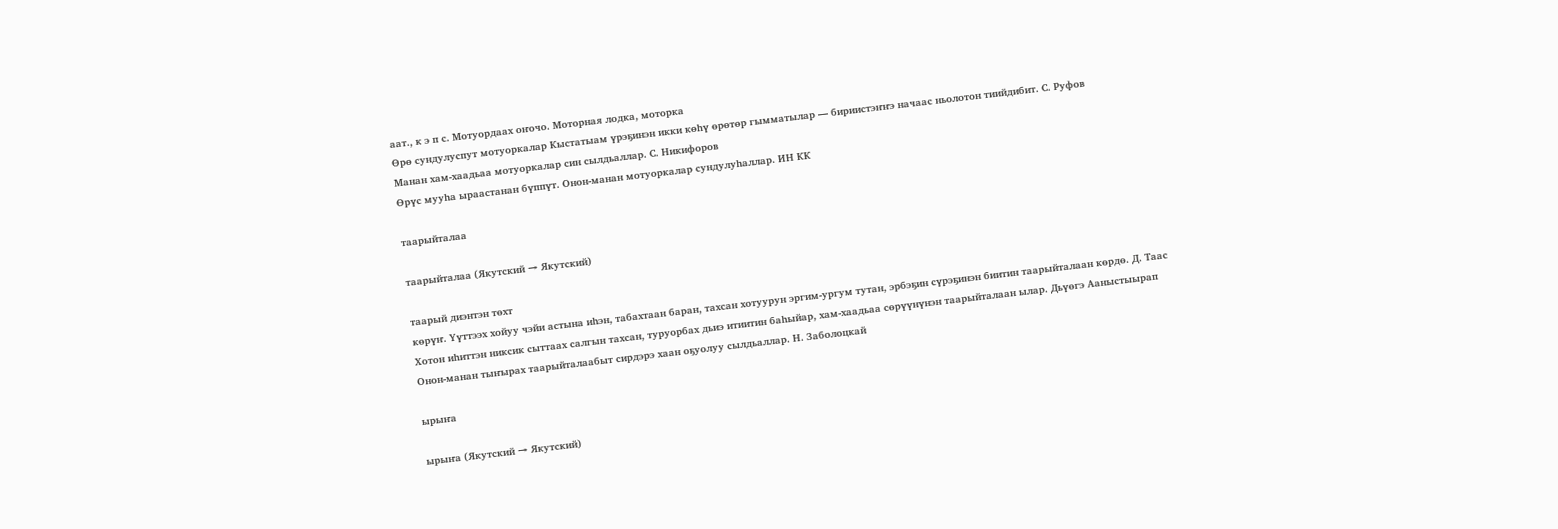аат., к э п с. Мотуордаах оҥочо. Моторная лодка, моторка
Өрө сундулуспут мотуоркалар Кыстатыам үрэҕинэн икки көһү өрөтөр гымматылар — бириистэҥҥэ начаас ньолотон тиийдибит. С. Руфов
Манан хам-хаадьаа мотуоркалар син сылдьаллар. С. Никифоров
Өрүс мууһа ыраастанан бүппүт. Онон-манан мотуоркалар сундулуһаллар. ИН КК

таарыйталаа

таарыйталаа (Якутский → Якутский)

таарый диэнтэн төхт
көрүҥ. Үүттээх хойуу чэйи астына иһэн, табахтаан баран, тахсан хотуурун эргим-ургум тутан, эрбэҕин сүрэҕинэн биитин таарыйталаан көрдө. Д. Таас
Хотон иһиттэн никсик сыттаах салгын тахсан, туруорбах дьиэ итиитин баһыйар, хам-хаадьаа сөрүүнүнэн таарыйталаан ылар. Дьүөгэ Ааныстыырап
Онон-манан тыҥырах таарыйталаабыт сирдэрэ хаан оҕуолуу сылдьаллар. Н. Заболоцкай

ырыҥа

ырыҥа (Якутский → Якутский)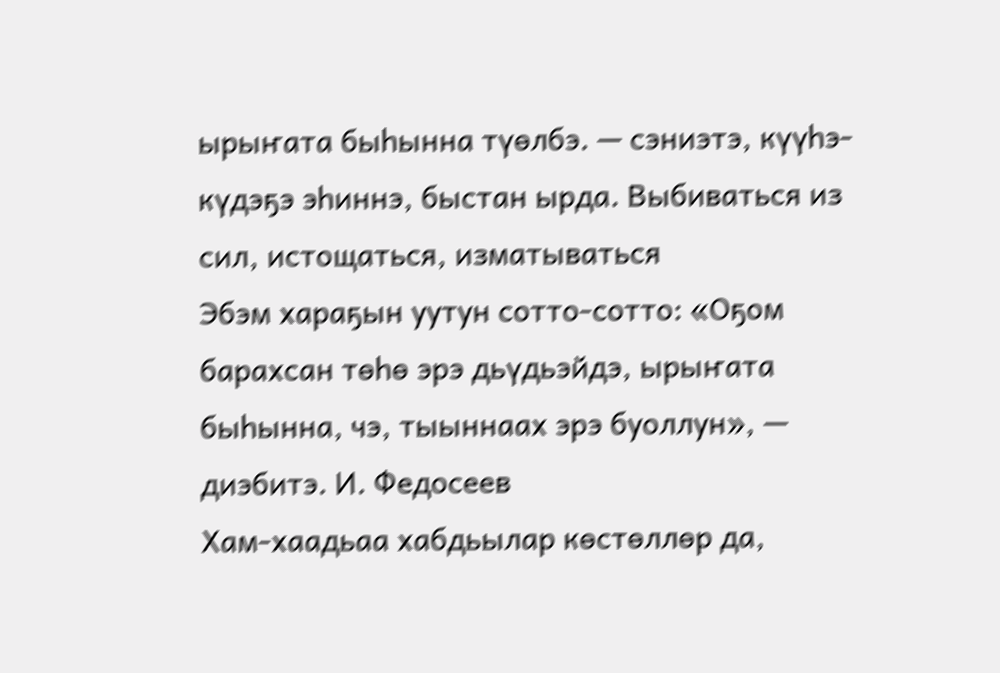ырыҥата быһынна түөлбэ. — сэниэтэ, күүһэ-күдэҕэ эһиннэ, быстан ырда. Выбиваться из сил, истощаться, изматываться
Эбэм хараҕын уутун сотто-сотто: «Оҕом барахсан төһө эрэ дьүдьэйдэ, ырыҥата быһынна, чэ, тыыннаах эрэ буоллун», — диэбитэ. И. Федосеев
Хам-хаадьаа хабдьылар көстөллөр да,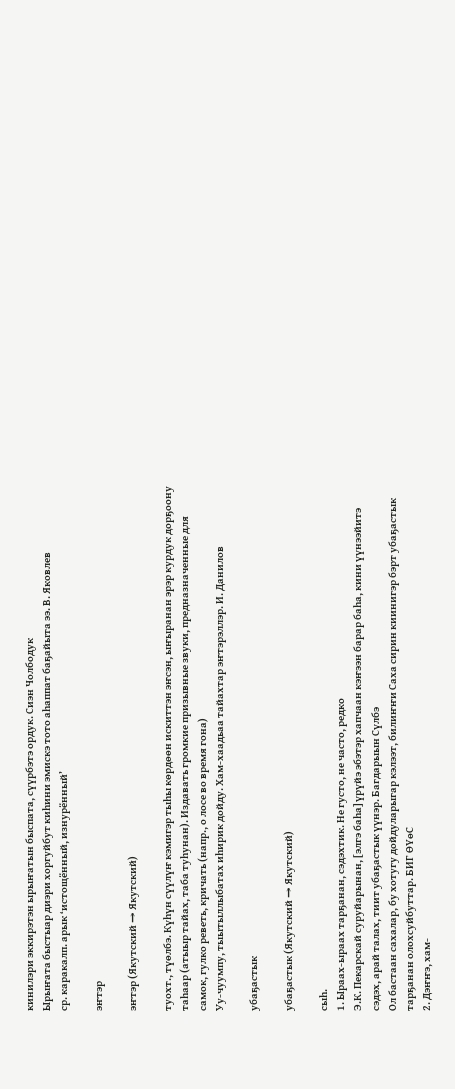кинилэри эккирэтэн ырыҥатын быспата, сүүрбэтэ ордук. Сиэн Чолбодук
Ырыҥата быстыар диэри хоргуйбут киһини эмискэ тото аһаппат баҕайыта ээ. В. Яковлев
ср. каракалп. арык ‘истощённый, изнурённый’

эҥтэр

эҥтэр (Якутский → Якутский)

туохт., түөлбэ. Күһүн сүүлүҥ кэмигэр тыһы көрдөөн искиттэн эҥсэн, ыҥыранан эрэр курдук дорҕоону таһаар (атыыр тайах, таба туһунан). Издавать громкие призывные звуки, предназначенные для самок, гулко реветь, кричать (напр., о лосе во время гона)
Уу-чуумпу, тыытыллыбатах иһирик дойду. Хам-хаадьаа тайахтар эҥтэрэллэр. И. Данилов

убаҕастык

убаҕастык (Якутский → Якутский)

сыһ.
1. Ыраах-ыраах тарҕанан, сэдэхтик. Не густо, не часто, редко
Э.К. Пекарскай суруйарынан, [элгэ баһа] үрүйэ эбэтэр хапчаан кэҥээн барар баһа, кини үүнээйитэ сэдэх, арай талах, тиит убаҕастык үүнэр. Багдарыын Сүлбэ
Ол бастаан сахалар, бу хотугу дойдуларыгар кэлээт, билиҥҥи Саха сирин киинигэр бэрт убаҕастык тарҕанан олохсуйбуттар. БИГ ӨҮөС
2. Дэҥҥэ, хам-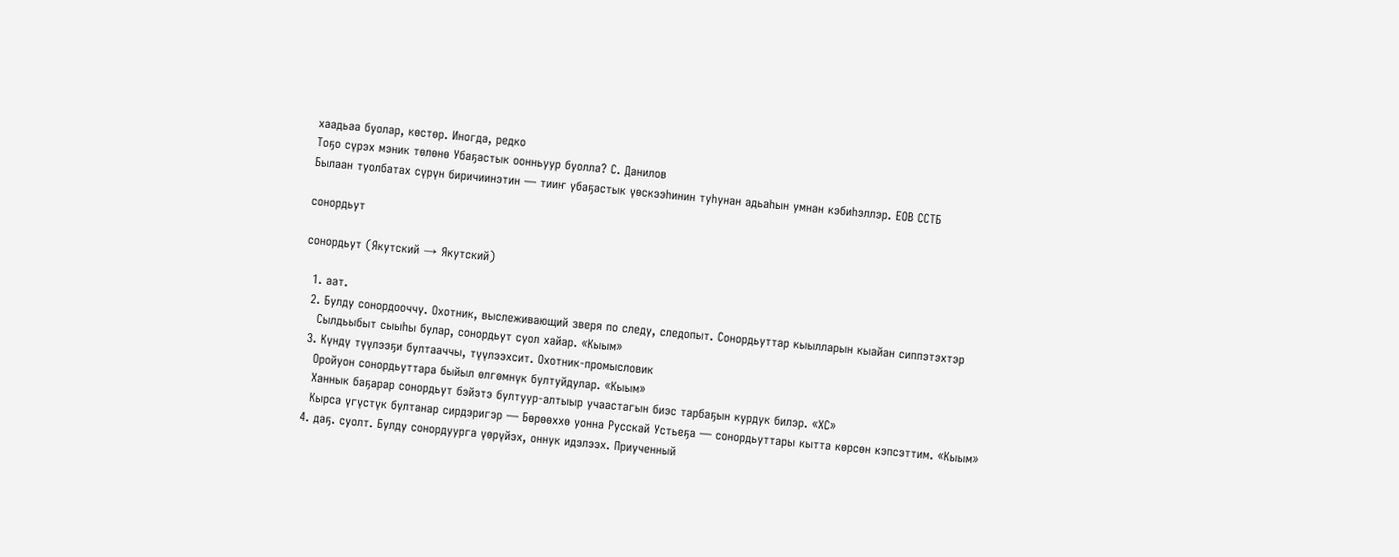хаадьаа буолар, көстөр. Иногда, редко
Тоҕо сүрэх мэник төлөнө Убаҕастык оонньуур буолла? С. Данилов
Былаан туолбатах сүрүн биричиинэтин — тииҥ убаҕастык үөскээһинин туһунан адьаһын умнан кэбиһэллэр. ЕОВ ССТБ

сонордьут

сонордьут (Якутский → Якутский)

  1. аат.
  2. Булду сонордооччу. Охотник, выслеживающий зверя по следу, следопыт. Сонордьуттар кыылларын кыайан сиппэтэхтэр
    Сылдьыбыт сыыһы булар, сонордьут суол хайар. «Кыым»
  3. Күндү түүлээҕи бултааччы, түүлээхсит. Охотник-промысловик
    Оройуон сонордьуттара быйыл өлгөмнүк бултуйдулар. «Кыым»
    Ханнык баҕарар сонордьут бэйэтэ бултуур-алтыыр учаастагын биэс тарбаҕын курдук билэр. «ХС»
    Кырса үгүстүк бултанар сирдэригэр — Бөрөөххө уонна Русскай Устьеҕа — сонордьуттары кытта көрсөн кэпсэттим. «Кыым»
  4. даҕ. суолт. Булду сонордуурга үөрүйэх, оннук идэлээх. Приученный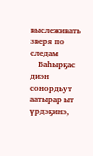выслеживать зверя по следам
    Баһырҕас диэн сонордьут аатырар ыт үрдэҕинэ,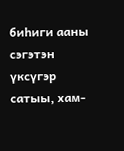биһиги ааны сэгэтэн үксүгэр сатыы, хам-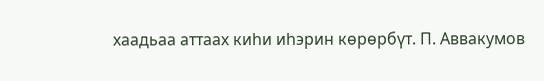хаадьаа аттаах киһи иһэрин көрөрбүт. П. Аввакумов